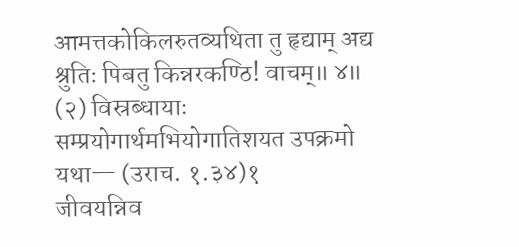आमत्तकोकिलरुतव्यथिता तु हृद्याम् अद्य श्रुतिः पिबतु किन्नरकण्ठि! वाचम्॥ ४॥
(२) विस्रब्धायाः सम्प्रयोगार्थमभियोगातिशयत उपक्रमो यथा— (उराच. १.३४)१
जीवयन्निव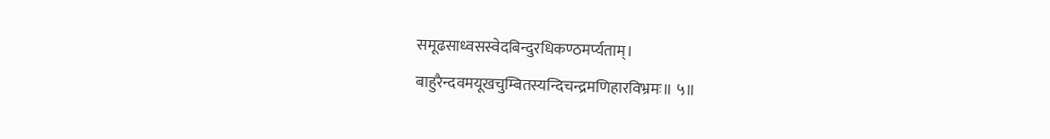समूढसाध्वसस्वेदबिन्दुरधिकण्ठमर्प्यताम्।
बाहुरैन्दवमयूखचुम्बितस्यन्दिचन्द्रमणिहारविभ्रमः॥ ५॥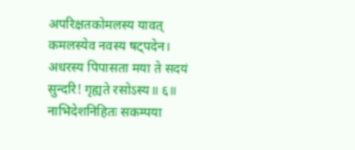अपरिक्षतकोमलस्य यावत् कमलस्येव नवस्य षट्पदेन।
अधरस्य पिपासता मया ते सदयं सुन्दरि! गृह्यते रसोऽस्य॥ ६॥
नाभिदेशनिहितः सकम्पया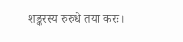शङ्करस्य रुरुधे तया करः।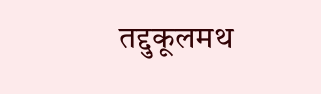तद्दुकूलमथ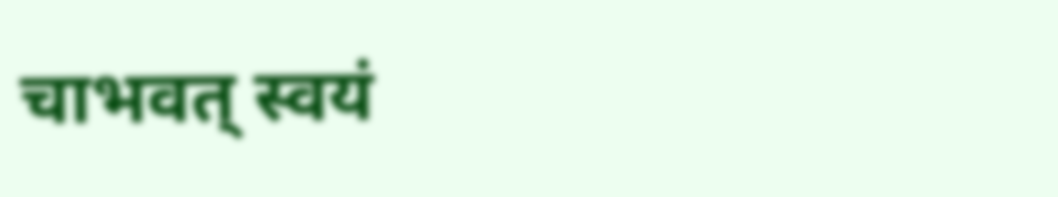चाभवत् स्वयं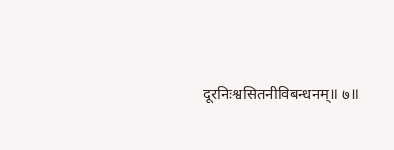दूरनिःश्वसितनीविबन्धनम्॥ ७॥